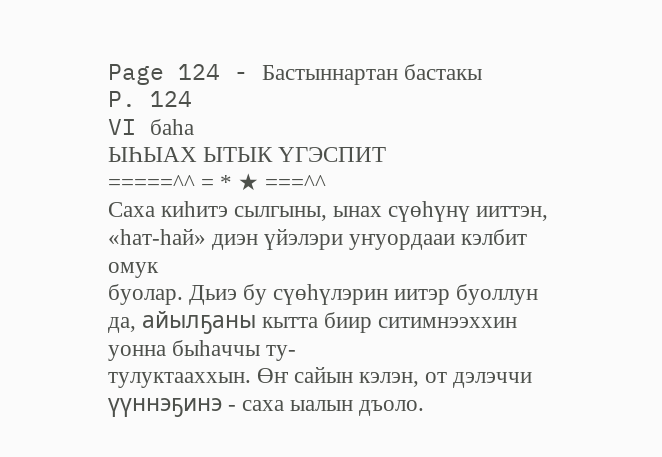Page 124 - Бастыннартан бастакы
P. 124
VI баһа
ЫҺЫАХ ЫТЫК ҮГЭСПИТ
=====^^ = * ★ ===^^
Саха киһитэ сылгыны, ынах сүөһүнү ииттэн, «һат-һай» диэн үйэлэри уҥуордааи кэлбит омук
буолар. Дьиэ бу сүөһүлэрин иитэр буоллун да, айылҕаны кытта биир ситимнээххин уонна быһаччы ту-
тулуктааххын. Өҥ сайын кэлэн, от дэлэччи үүннэҕинэ - саха ыалын дъоло.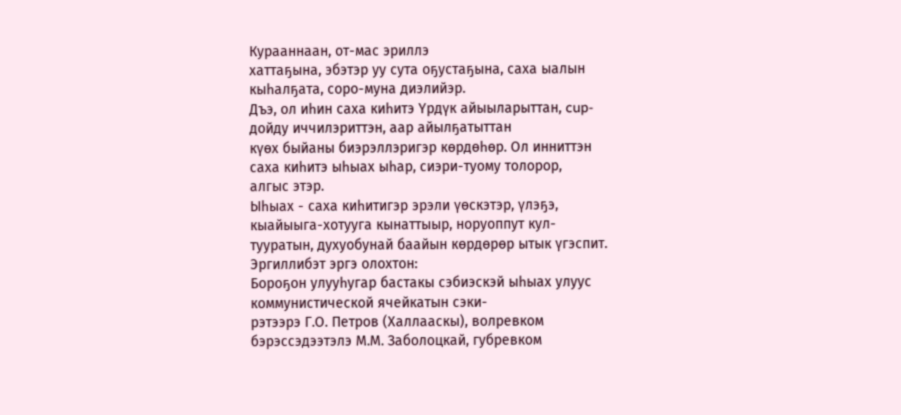Курааннаан, от-мас эриллэ
хаттаҕына, эбэтэр уу сута оҕустаҕына, саха ыалын кыһалҕата, соро-муна диэлийэр.
Дъэ, ол иһин саха киһитэ Үрдүк айыыларыттан, cup-дойду иччилэриттэн, аар айылҕатыттан
күөх быйаны биэрэллэригэр көрдөһөр. Ол инниттэн саха киһитэ ыһыах ыһар, сиэри-туому толорор,
алгыс этэр.
Ыһыах - саха киһитигэр эрэли үөскэтэр, үлэҕэ, кыайыыга-хотууга кынаттыыр, норуоппут кул-
тууратын, духуобунай баайын көрдөрөр ытык үгэспит.
Эргиллибэт эргэ олохтон:
Бороҕон улууһугар бастакы сэбиэскэй ыһыах улуус коммунистической ячейкатын сэки-
рэтээрэ Г.О. Петров (Халлааскы), волревком бэрэссэдээтэлэ М.М. Заболоцкай, губревком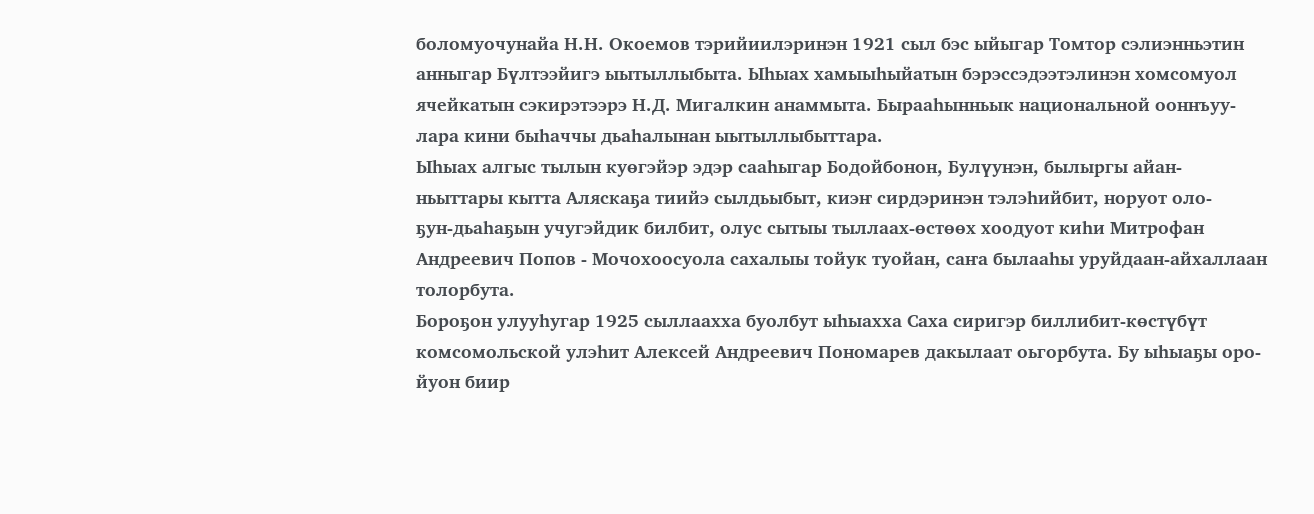боломуочунайа Н.Н. Окоемов тэрийиилэринэн 1921 сыл бэс ыйыгар Томтор сэлиэнньэтин
анныгар Бүлтээйигэ ыытыллыбыта. Ыһыах хамыыһыйатын бэрэссэдээтэлинэн хомсомуол
ячейкатын сэкирэтээрэ Н.Д. Мигалкин анаммыта. Бырааһынньык национальной ооннъуу-
лара кини быһаччы дьаһалынан ыытыллыбыттара.
Ыһыах алгыс тылын куөгэйэр эдэр сааһыгар Бодойбонон, Булүунэн, былыргы айан-
ньыттары кытта Аляскаҕа тиийэ сылдьыбыт, киэҥ сирдэринэн тэлэһийбит, норуот оло-
ҕун-дьаһаҕын учугэйдик билбит, олус сытыы тыллаах-өстөөх хоодуот киһи Митрофан
Андреевич Попов - Мочохоосуола сахалыы тойук туойан, саҥа былааһы уруйдаан-айхаллаан
толорбута.
Бороҕон улууһугар 1925 сыллаахха буолбут ыһыахха Саха сиригэр биллибит-көстүбүт
комсомольской улэһит Алексей Андреевич Пономарев дакылаат оьгорбута. Бу ыһыаҕы оро-
йуон биир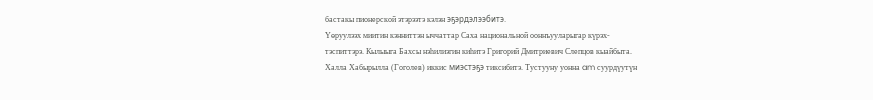бастакы пионерской этэрээтэ кэлэн эҕэрдэлээбитэ.
Үөруулээх миитин кэнниттэн ыччаттар Саха национальной ооннъууларыгар күрэх-
тэспиттэрэ. Кылыыга Бахсы нэһилиэгин киһитэ Григорий Дмитриевич Слепцов кыайбыта.
Халла Хабырылла (Гоголев) иккис миэстэҕэ тиксибитэ. Тустууну уонна am суурдүутүн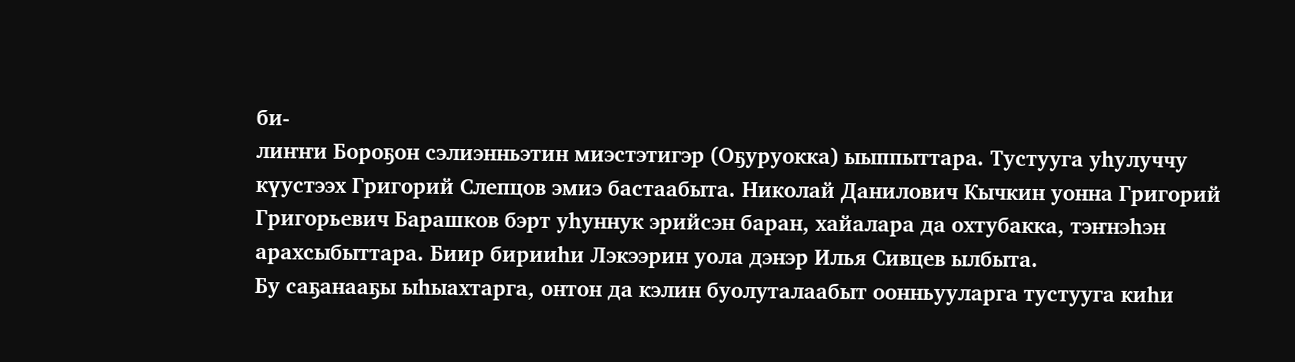би-
лиҥҥи Бороҕон сэлиэнньэтин миэстэтигэр (Оҕуруокка) ыыппыттара. Тустууга уһулуччу
күустээх Григорий Слепцов эмиэ бастаабыта. Николай Данилович Кычкин уонна Григорий
Григорьевич Барашков бэрт уһуннук эрийсэн баран, хайалара да охтубакка, тэҥнэһэн
арахсыбыттара. Биир бирииһи Лэкээрин уола дэнэр Илья Сивцев ылбыта.
Бу саҕанааҕы ыһыахтарга, онтон да кэлин буолуталаабыт оонньууларга тустууга киһи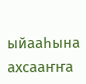ыйааһына ахсааҥҥа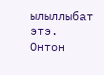ылыллыбат этэ. Онтон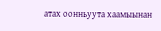атах оонньуута хаамыынан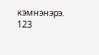кэмнэнэрэ.
123